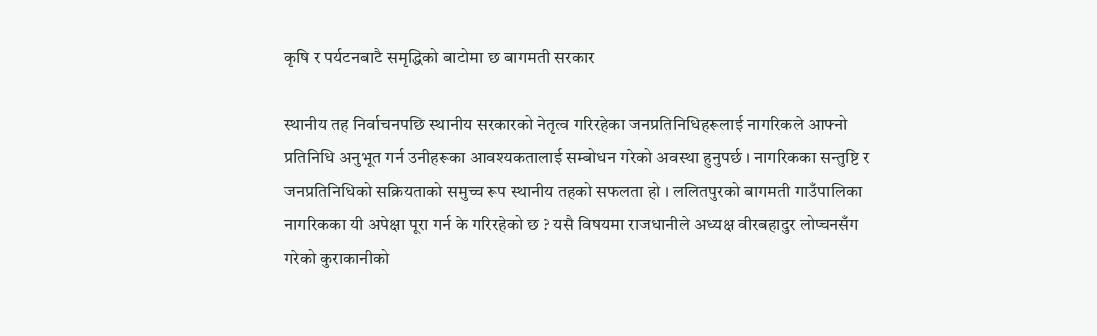कृषि र पर्यटनबाटै समृद्धिको बाटोमा छ बागमती सरकार

स्थानीय तह निर्वाचनपछि स्थानीय सरकारको नेतृत्व गरिरहेका जनप्रतिनिधिहरूलाई नागरिकले आफ्नो प्रतिनिधि अनुभूत गर्न उनीहरूका आवश्यकतालाई सम्बोधन गरेको अवस्था हुनुपर्छ । नागरिकका सन्तुष्टि र जनप्रतिनिधिको सक्रियताको समुच्च रूप स्थानीय तहको सफलता हो । ललितपुरको बागमती गाउँपालिका नागरिकका यी अपेक्षा पूरा गर्न के गरिरहेको छ ? यसै विषयमा राजधानीले अध्यक्ष वीरबहादुर लोप्चनसँग गरेको कुराकानीको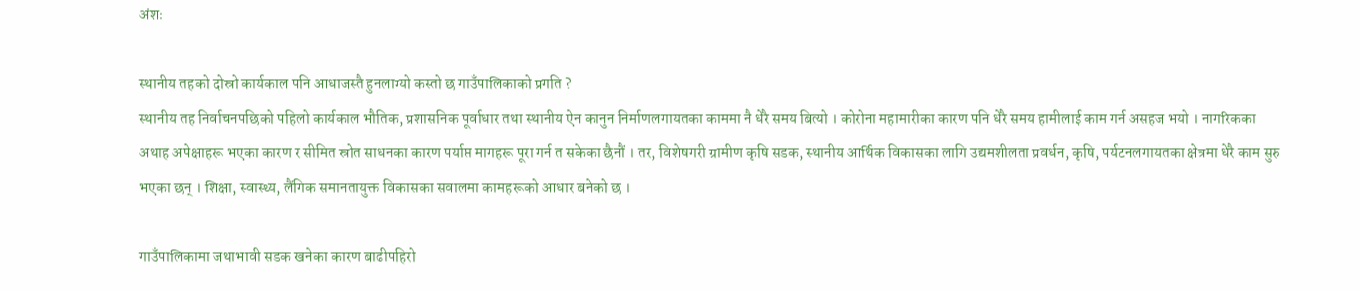अंशः

स्थानीय तहको दोस्रो कार्यकाल पनि आधाजस्तै हुनलाग्यो कस्तो छ गाउँपालिकाको प्रगति ?
स्थानीय तह निर्वाचनपछिको पहिलो कार्यकाल भौतिक, प्रशासनिक पूर्वाधार तथा स्थानीय ऐन कानुन निर्माणलगायतका काममा नै धेरै समय बित्यो । कोरोना महामारीका कारण पनि धेरै समय हामीलाई काम गर्न असहज भयो । नागरिकका अथाह अपेक्षाहरू भएका कारण र सीमित स्रोत साधनका कारण पर्याप्त मागहरू पूरा गर्न त सकेका छैनौं । तर, विशेषगरी ग्रामीण कृषि सडक, स्थानीय आर्थिक विकासका लागि उद्यमशीलता प्रवर्धन, कृषि, पर्यटनलगायतका क्षेत्रमा धेरै काम सुरु भएका छन् । शिक्षा, स्वास्थ्य, लैंगिक समानतायुक्त विकासका सवालमा कामहरूको आधार बनेको छ ।

गाउँपालिकामा जथाभावी सडक खनेका कारण बाढीपहिरो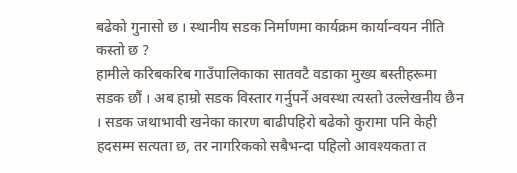बढेको गुनासो छ । स्थानीय सडक निर्माणमा कार्यक्रम कार्यान्वयन नीति कस्तो छ ?
हामीले करिबकरिब गाउँपालिकाका सातवटै वडाका मुख्य बस्तीहरूमा सडक छौं । अब हाम्रो सडक विस्तार गर्नुपर्ने अवस्था त्यस्तो उल्लेखनीय छैन । सडक जथाभावी खनेका कारण बाढीपहिरो बढेको कुरामा पनि केही हदसम्म सत्यता छ, तर नागरिकको सबैभन्दा पहिलो आवश्यकता त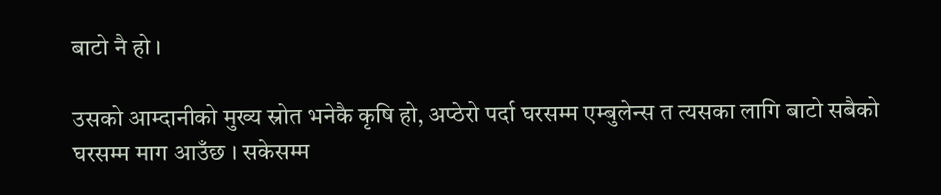बाटो नै हो ।

उसको आम्दानीको मुख्य स्रोत भनेकै कृषि हो, अप्ठेरो पर्दा घरसम्म एम्बुलेन्स त त्यसका लागि बाटो सबैको घरसम्म माग आउँछ । सकेसम्म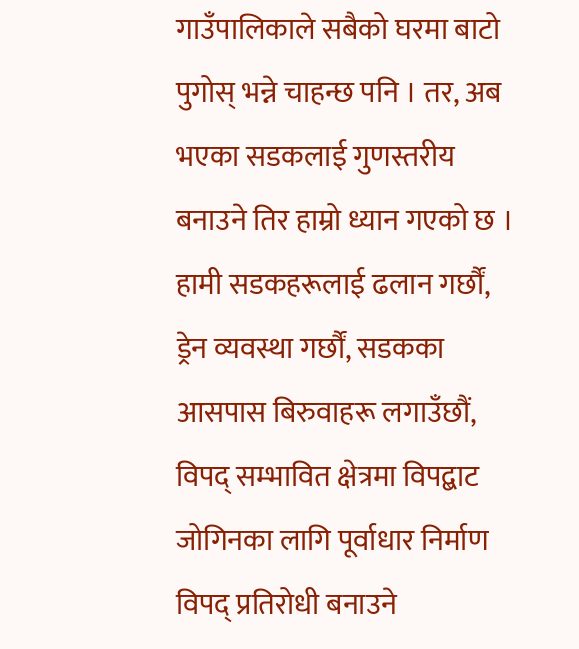गाउँपालिकाले सबैको घरमा बाटो पुगोस् भन्ने चाहन्छ पनि । तर, अब भएका सडकलाई गुणस्तरीय बनाउने तिर हाम्रो ध्यान गएको छ । हामी सडकहरूलाई ढलान गर्छौं, ड्रेन व्यवस्था गर्छौं, सडकका आसपास बिरुवाहरू लगाउँछौं, विपद् सम्भावित क्षेत्रमा विपद्बाट जोगिनका लागि पूर्वाधार निर्माण विपद् प्रतिरोधी बनाउने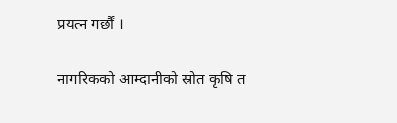प्रयत्न गर्छौं ।

नागरिकको आम्दानीको स्रोत कृषि त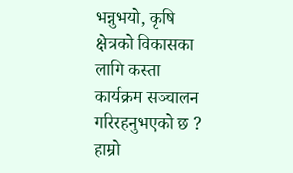भन्नुभयो, कृषि क्षेत्रको विकासका लागि कस्ता कार्यक्रम सञ्चालन गरिरहनुभएको छ ?
हाम्रो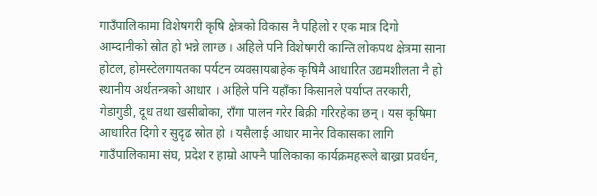गाउँपालिकामा विशेषगरी कृषि क्षेत्रको विकास नै पहिलो र एक मात्र दिगो आम्दानीको स्रोत हो भन्ने लाग्छ । अहिले पनि विशेषगरी कान्ति लोकपथ क्षेत्रमा साना होटल, होमस्टेलगायतका पर्यटन व्यवसायबाहेक कृषिमै आधारित उद्यमशीलता नै हो स्थानीय अर्थतन्त्रको आधार । अहिले पनि यहाँका किसानले पर्याप्त तरकारी, गेडागुडी, दूध तथा खसीबोका, राँगा पालन गरेर बिक्री गरिरहेका छन् । यस कृषिमा आधारित दिगो र सुदृढ स्रोत हो । यसैलाई आधार मानेर विकासका लागि गाउँपालिकामा संघ, प्रदेश र हाम्रो आफ्नै पालिकाका कार्यक्रमहरूले बाख्रा प्रवर्धन,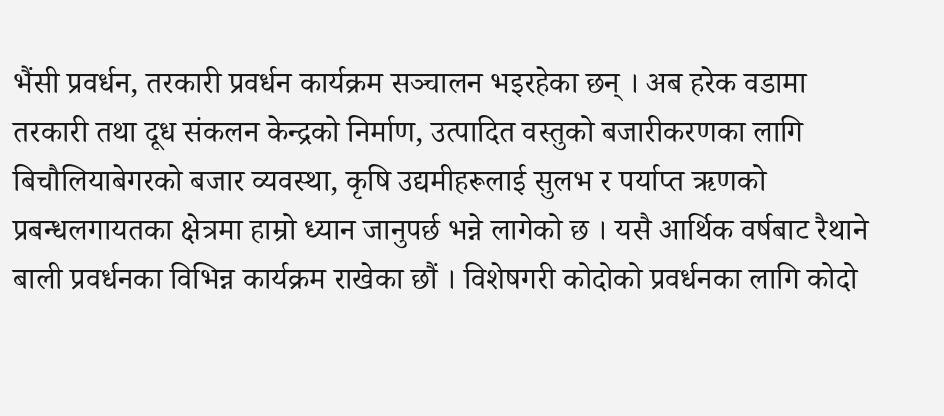भैंसी प्रवर्धन, तरकारी प्रवर्धन कार्यक्रम सञ्चालन भइरहेका छन् । अब हरेक वडामा तरकारी तथा दूध संकलन केन्द्रको निर्माण, उत्पादित वस्तुको बजारीकरणका लागि बिचौलियाबेगरको बजार व्यवस्था, कृषि उद्यमीहरूलाई सुलभ र पर्याप्त ऋणको प्रबन्धलगायतका क्षेत्रमा हाम्रो ध्यान जानुपर्छ भन्ने लागेको छ । यसै आर्थिक वर्षबाट रैथाने बाली प्रवर्धनका विभिन्न कार्यक्रम राखेका छौं । विशेषगरी कोदोको प्रवर्धनका लागि कोदो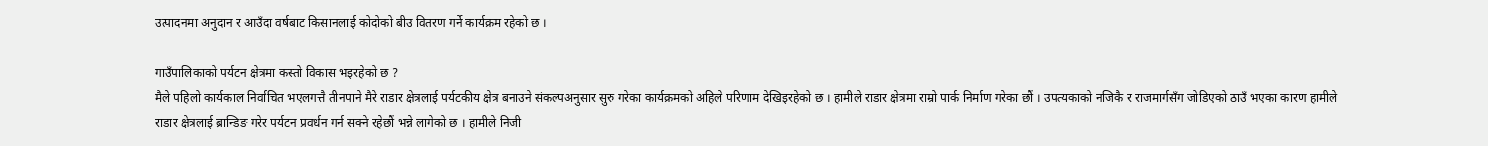उत्पादनमा अनुदान र आउँदा वर्षबाट किसानलाई कोदोको बीउ वितरण गर्ने कार्यक्रम रहेको छ ।

गाउँपालिकाको पर्यटन क्षेत्रमा कस्तो विकास भइरहेको छ ?
मैले पहिलो कार्यकाल निर्वाचित भएलगत्तै तीनपाने मैरे राडार क्षेत्रलाई पर्यटकीय क्षेत्र बनाउने संकल्पअनुसार सुरु गरेका कार्यक्रमको अहिले परिणाम देखिइरहेको छ । हामीले राडार क्षेत्रमा राम्रो पार्क निर्माण गरेका छौं । उपत्यकाको नजिकै र राजमार्गसँग जोडिएको ठाउँ भएका कारण हामीले राडार क्षेत्रलाई ब्रान्डिङ गरेर पर्यटन प्रवर्धन गर्न सक्ने रहेछौं भन्ने लागेको छ । हामीले निजी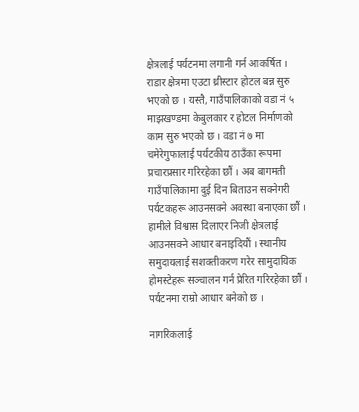क्षेत्रलाई पर्यटनमा लगानी गर्न आकर्षित । राडार क्षेत्रमा एउटा थ्रीस्टार होटल बन्न सुरु भएको छ । यस्तै, गाउँपालिकाको वडा नं ५ माझखण्डमा केबुलकार र होटल निर्माणको काम सुरु भएको छ । वडा नं ७ मा चमेरेगुफालाई पर्यटकीय ठाउँका रूपमा प्रचारप्रसार गरिरहेका छौं । अब बागमती गाउँपालिकामा दुई दिन बिताउन सक्नेगरी पर्यटकहरू आउनसक्ने अवस्था बनाएका छौं । हामीले विश्वास दिलाएर निजी क्षेत्रलाई आउनसक्ने आधार बनाइदियौं । स्थानीय समुदायलाई सशक्तीकरण गरेर सामुदायिक होमस्टेहरू सञ्चालन गर्न प्रेरित गरिरहेका छौं । पर्यटनमा राम्रो आधार बनेको छ ।

नागरिकलाई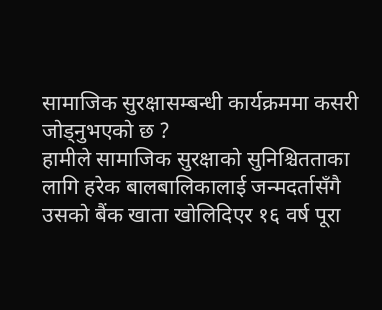सामाजिक सुरक्षासम्बन्धी कार्यक्रममा कसरी जोड्नुभएको छ ?
हामीले सामाजिक सुरक्षाको सुनिश्चितताका लागि हरेक बालबालिकालाई जन्मदर्तासँगै उसको बैंक खाता खोलिदिएर १६ वर्ष पूरा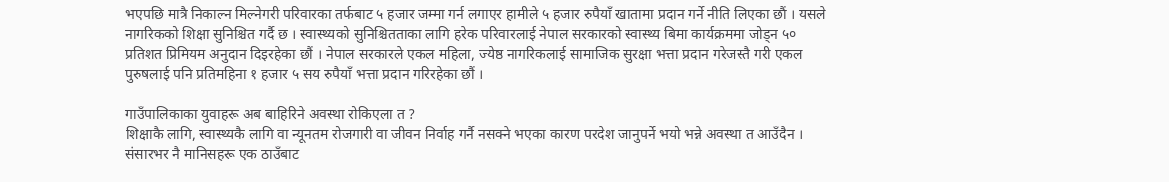भएपछि मात्रै निकाल्न मिल्नेगरी परिवारका तर्फबाट ५ हजार जम्मा गर्न लगाएर हामीले ५ हजार रुपैयाँ खातामा प्रदान गर्ने नीति लिएका छौं । यसले नागरिकको शिक्षा सुनिश्चित गर्दै छ । स्वास्थ्यको सुनिश्चितताका लागि हरेक परिवारलाई नेपाल सरकारको स्वास्थ्य बिमा कार्यक्रममा जोड्न ५० प्रतिशत प्रिमियम अनुदान दिइरहेका छौं । नेपाल सरकारले एकल महिला, ज्येष्ठ नागरिकलाई सामाजिक सुरक्षा भत्ता प्रदान गरेजस्तै गरी एकल पुरुषलाई पनि प्रतिमहिना १ हजार ५ सय रुपैयाँ भत्ता प्रदान गरिरहेका छौं ।

गाउँपालिकाका युवाहरू अब बाहिरिने अवस्था रोकिएला त ?
शिक्षाकै लागि, स्वास्थ्यकै लागि वा न्यूनतम रोजगारी वा जीवन निर्वाह गर्नै नसक्ने भएका कारण परदेश जानुपर्ने भयो भन्ने अवस्था त आउँदैन । संसारभर नै मानिसहरू एक ठाउँबाट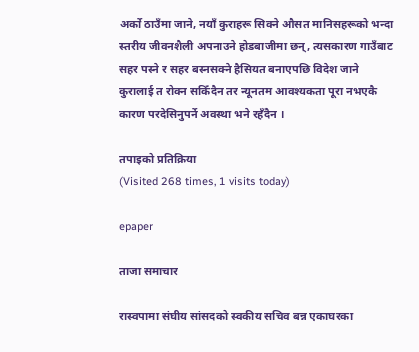अर्को ठाउँमा जाने, नयाँ कुराहरू सिक्ने औसत मानिसहरूको भन्दा स्तरीय जीवनशैली अपनाउने होडबाजीमा छन्, त्यसकारण गाउँबाट सहर पस्ने र सहर बस्नसक्ने हैसियत बनाएपछि विदेश जाने कुरालाई त रोक्न सकिँदैन तर न्यूनतम आवश्यकता पूरा नभएकै कारण परदेसिनुपर्ने अवस्था भने रहँदैन ।

तपाइको प्रतिक्रिया
(Visited 268 times, 1 visits today)

epaper

ताजा समाचार

रास्वपामा संघीय सांसदको स्वकीय सचिव बन्न एकाघरका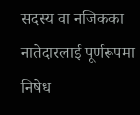सदस्य वा नजिकका नातेदारलाई पूर्णरूपमा निषेध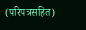(परिपत्रसहित)